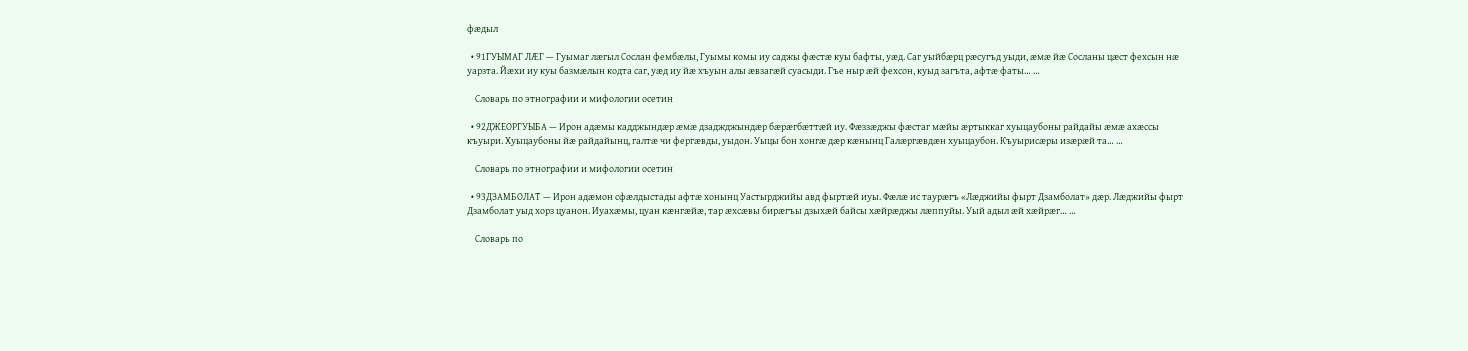фæдыл

  • 91ГУЫМАГ ЛÆГ — Гуымаг лæгыл Сослан фембæлы, Гуымы комы иу саджы фæстæ куы бафты, уæд. Саг уыйбæрц рæсугъд уыди, æмæ йæ Сосланы цæст фехсын нæ уарзта. Йæхи иу куы базмæлын кодта саг, уæд иу йæ хъуын алы æвзагæй суасыди. Гъе ныр æй фехсон, куыд загъта, афтæ фаты… …

    Словарь по этнографии и мифологии осетин

  • 92ДЖЕОРГУЫБА — Ирон адæмы кадджындæр æмæ дзаджджындæр бæрæгбæттæй иу. Фæззæджы фæстаг мæйы æртыккаг хуыцаубоны райдайы æмæ ахæссы къуыри. Хуыцаубоны йæ райдайынц, галтæ чи фергæвды, уыдон. Уыцы бон хонгæ дæр кæнынц Галæргæвдæн хуыцаубон. Къуырисæры изæрæй та… …

    Словарь по этнографии и мифологии осетин

  • 93ДЗАМБОЛАТ — Ирон адæмон сфæлдыстады афтæ хонынц Уастырджийы авд фыртæй иуы. Фæлæ ис таурæгъ «Лæджийы фырт Дзамболат» дæр. Лæджийы фырт Дзамболат уыд хорз цуанон. Иуахæмы, цуан кæнгæйæ, тар æхсæвы бирæгъы дзыхæй байсы хæйрæджы лæппуйы. Уый адыл æй хæйрæг… …

    Словарь по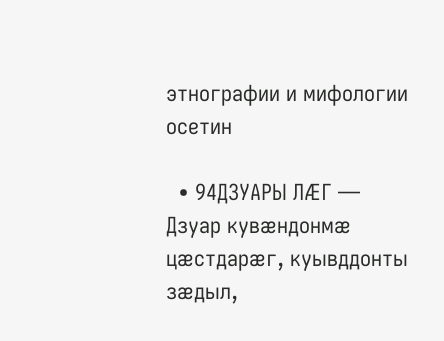этнографии и мифологии осетин

  • 94ДЗУАРЫ ЛÆГ — Дзуар кувæндонмæ цæстдарæг, куывддонты зæдыл,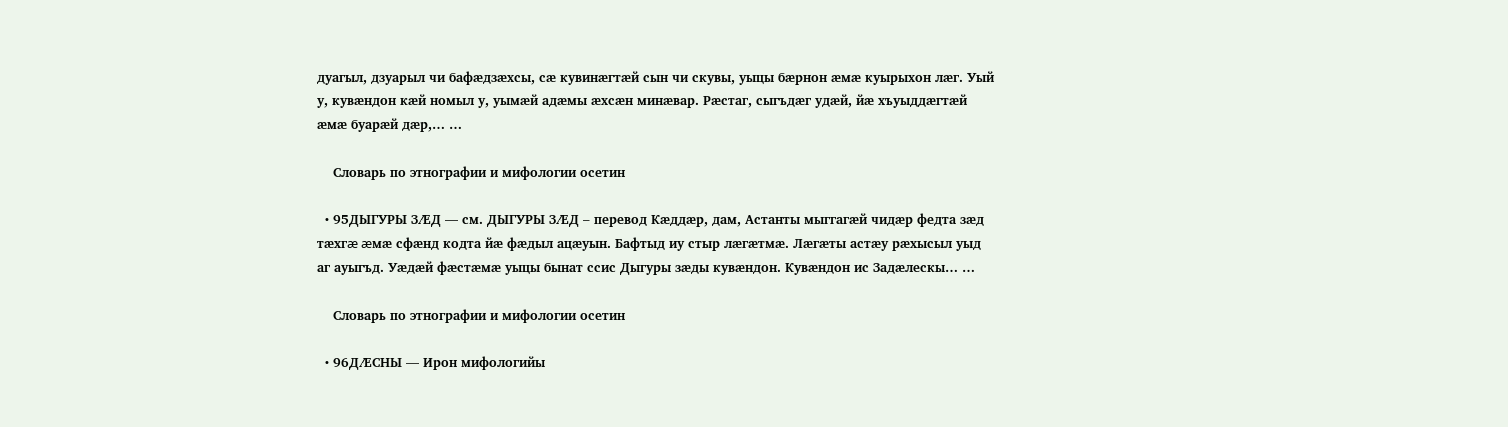дуагыл, дзуарыл чи бафæдзæхсы, сæ кувинæгтæй сын чи скувы, уыцы бæрнон æмæ куырыхон лæг. Уый у, кувæндон кæй номыл у, уымæй адæмы æхсæн минæвар. Рæстаг, сыгъдæг удæй, йæ хъуыддæгтæй æмæ буарæй дæр,… …

    Словарь по этнографии и мифологии осетин

  • 95ДЫГУРЫ ЗÆД — см. ДЫГУРЫ ЗÆД – перевод Кæддæр, дам, Астанты мыггагæй чидæр федта зæд тæхгæ æмæ сфæнд кодта йæ фæдыл ацæуын. Бафтыд иу стыр лæгæтмæ. Лæгæты астæу рæхысыл уыд аг ауыгъд. Уæдæй фæстæмæ уыцы бынат ссис Дыгуры зæды кувæндон. Кувæндон ис Задæлескы… …

    Словарь по этнографии и мифологии осетин

  • 96ДÆСНЫ — Ирон мифологийы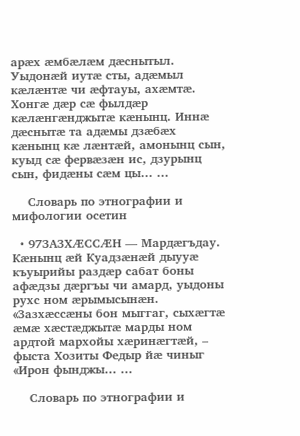арæх æмбæлæм дæснытыл. Уыдонæй иутæ сты, адæмыл кæлæнтæ чи æфтауы, ахæмтæ. Хонгæ дæр сæ фылдæр кæлæнгæнджытæ кæнынц. Иннæ дæснытæ та адæмы дзæбæх кæнынц кæ лæнтæй, амонынц сын, куыд сæ фервæзæн ис, дзурынц сын, фидæны сæм цы… …

    Словарь по этнографии и мифологии осетин

  • 97ЗАЗХÆССÆН — Мардæгъдау. Кæнынц æй Куадзæнæй дыууæ къуырийы раздæр сабат боны афæдзы дæргъы чи амард, уыдоны рухс ном æрымысынæн. «Зазхæссæны бон мыггаг, сыхæгтæ æмæ хæстæджытæ марды ном ардтой мархойы хæринæгтæй, – фыста Хозиты Федыр йæ чиныг «Ирон фынджы… …

    Словарь по этнографии и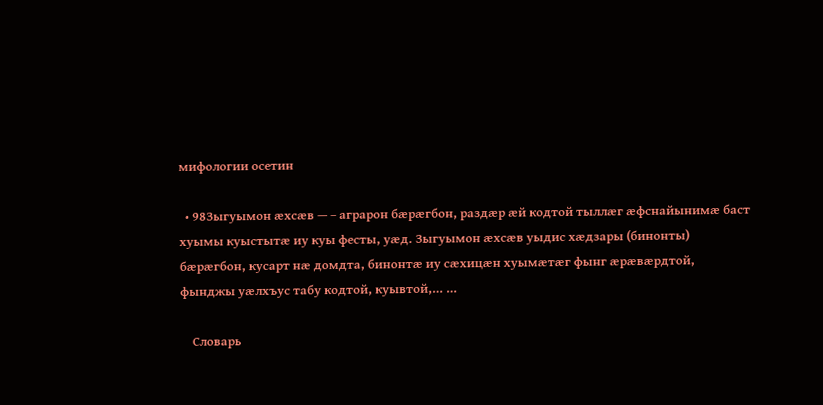мифологии осетин

  • 98Зыгуымон æхсæв — – аграрон бæрæгбон, раздæр æй кодтой тыллæг æфснайынимæ баст хуымы куыстытæ иу куы фесты, уæд. Зыгуымон æхсæв уыдис хæдзары (бинонты) бæрæгбон, кусарт нæ домдта, бинонтæ иу сæхицæн хуымæтæг фынг æрæвæрдтой, фынджы уæлхъус табу кодтой, куывтой,… …

    Словарь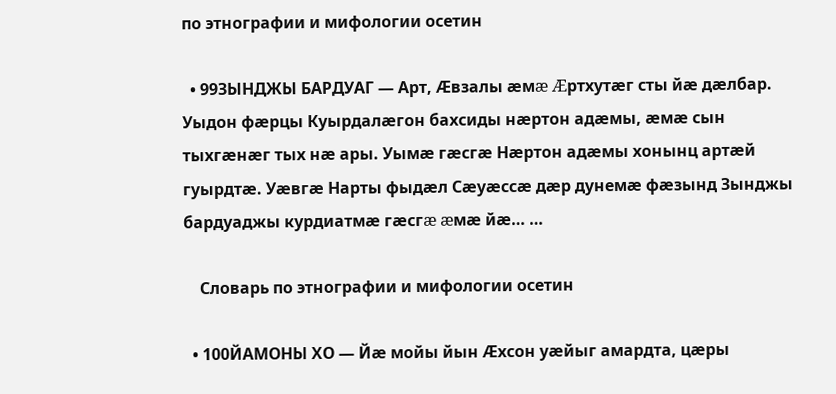по этнографии и мифологии осетин

  • 99ЗЫНДЖЫ БАРДУАГ — Арт, Æвзалы æмæ Æртхутæг сты йæ дæлбар. Уыдон фæрцы Куырдалæгон бахсиды нæртон адæмы, æмæ сын тыхгæнæг тых нæ ары. Уымæ гæсгæ Нæртон адæмы хонынц артæй гуырдтæ. Уæвгæ Нарты фыдæл Сæуæссæ дæр дунемæ фæзынд Зынджы бардуаджы курдиатмæ гæсгæ æмæ йæ… …

    Словарь по этнографии и мифологии осетин

  • 100ЙАМОНЫ ХО — Йæ мойы йын Æхсон уæйыг амардта, цæры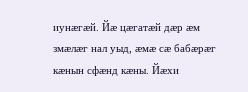иунæгæй. Йæ цæгатæй дæр æм змæлæг нал уыд, æмæ сæ бабæрæг кæнын сфæнд кæны. Йæхи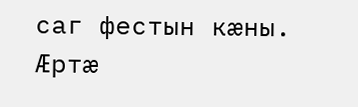саг фестын кæны. Æртæ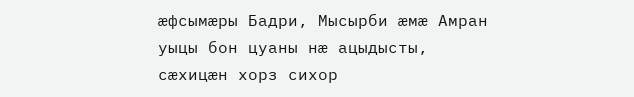æфсымæры Бадри, Мысырби æмæ Амран уыцы бон цуаны нæ ацыдысты, сæхицæн хорз сихор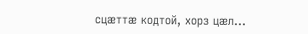сцæттæ кодтой, хорз цæл…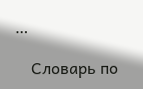…

    Словарь по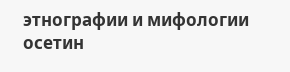этнографии и мифологии осетин